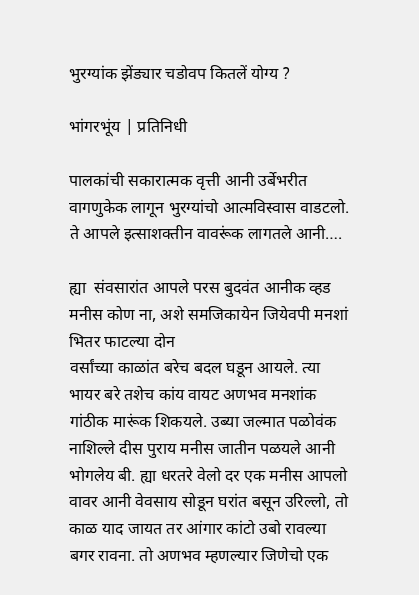भुरग्यांक झेंड्यार चडोवप कितलें योग्य ?

भांगरभूंय | प्रतिनिधी

पालकांची सकारात्मक वृत्ती आनी उर्बेभरीत वागणुकेक लागून भुरग्यांचो आत्मविस्वास वाडटलो. ते आपले इत्साशक्तीन वावरूंक लागतले आनी….

ह्या  संवसारांत आपले परस बुदवंत आनीक व्हड मनीस कोण ना, अशे समजिकायेन जियेवपी मनशां भितर फाटल्या दोन
वर्सांच्या काळांत बरेच बदल घडून आयले. त्या भायर बरे तशेच कांय वायट अणभव मनशांक गांठीक मारूंक शिकयले. उब्या जल्मात पळोवंक नाशिल्ले दीस पुराय मनीस जातीन पळयले आनी भोगलेय बी. ह्या धरतरे वेलो दर एक मनीस आपलो वावर आनी वेवसाय सोडून घरांत बसून उरिल्लो, तो काळ याद जायत तर आंगार कांटो उबो रावल्या बगर रावना. तो अणभव म्हणल्यार जिणेचो एक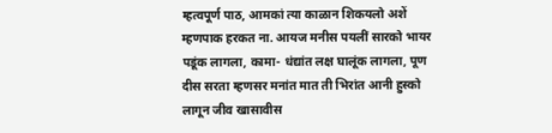म्हत्वपूर्ण पाठ, आमकां त्या काळान शिकयलो अशें म्हणपाक हरकत ना. आयज मनीस पयलीं सारको भायर पडूंक लागला, कामा- धंद्यांत लक्ष घालूंक लागला, पूण दीस सरता म्हणसर मनांत मात ती भिरांत आनी हुस्को लागून जीव खासावीस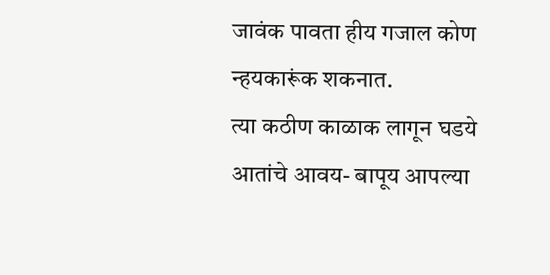जावंक पावता हीय गजाल कोण न्हयकारूंक शकनात.
त्या कठीण काळाक लागून घडये आतांचे आवय- बापूय आपल्या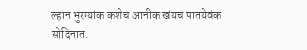ल्हान भुरग्यांक कशेच आनीक खंयच पातयेवंक सोदिनात.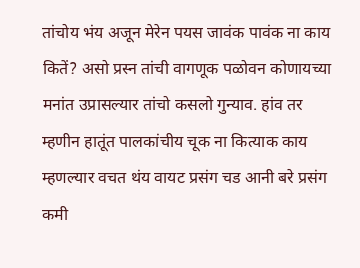तांचोय भंय अजून मेरेन पयस जावंक पावंक ना काय कितें? असो प्रस्न तांची वागणूक पळोवन कोणायच्या मनांत उप्रासल्यार तांचो कसलो गुन्याव. हांव तर म्हणीन हातूंत पालकांचीय चूक ना कित्याक काय म्हणल्यार वचत थंय वायट प्रसंग चड आनी बरे प्रसंग कमी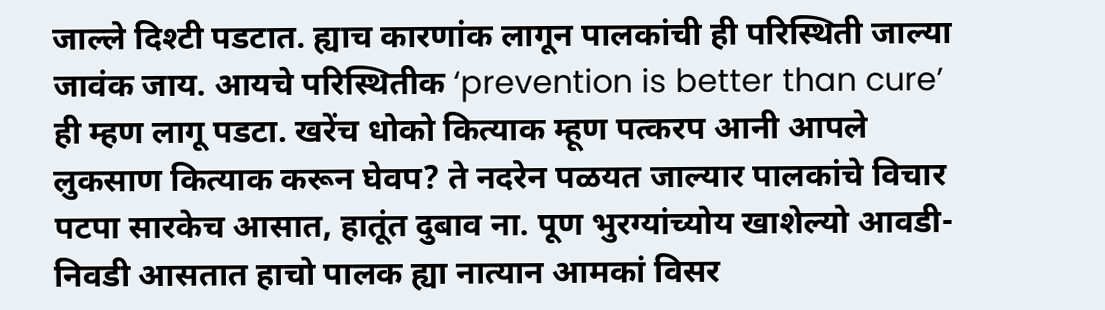जाल्ले दिश्टी पडटात. ह्याच कारणांक लागून पालकांची ही परिस्थिती जाल्या जावंक जाय. आयचे परिस्थितीक ‘prevention is better than cure’ ही म्हण लागू पडटा. खरेंच धोको कित्याक म्हूण पत्करप आनी आपले लुकसाण कित्याक करून घेवप? ते नदरेन पळयत जाल्यार पालकांचे विचार पटपा सारकेच आसात, हातूंत दुबाव ना. पूण भुरग्यांच्योय खाशेल्यो आवडी- निवडी आसतात हाचो पालक ह्या नात्यान आमकां विसर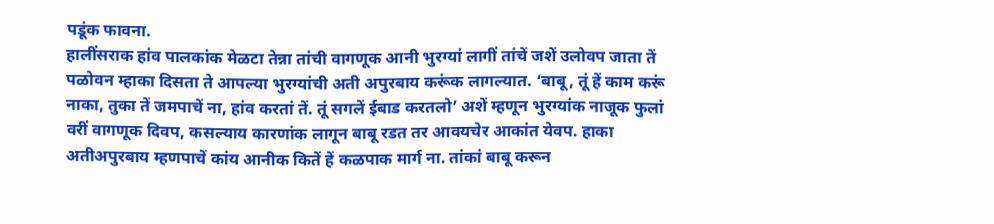पडूंक फावना.
हालींसराक हांव पालकांक मेळटा तेन्ना तांची वागणूक आनी भुरग्यां लागीं तांचें जशें उलोवप जाता तें पळोवन म्हाका दिसता ते आपल्या भुरग्यांची अती अपुरबाय करूंक लागल्यात. ‘बाबू, तूं हें काम करूं नाका, तुका तें जमपाचें ना, हांव करतां तें. तूं सगलें ईबाड करतलो’ अशें म्हणून भुरग्यांक नाजूक फुलां वरीं वागणूक दिवप, कसल्याय कारणांक लागून बाबू रडत तर आवयचेर आकांत येवप. हाका अतीअपुरबाय म्हणपाचें कांय आनीक कितें हें कळपाक मार्ग ना. तांकां बाबू करून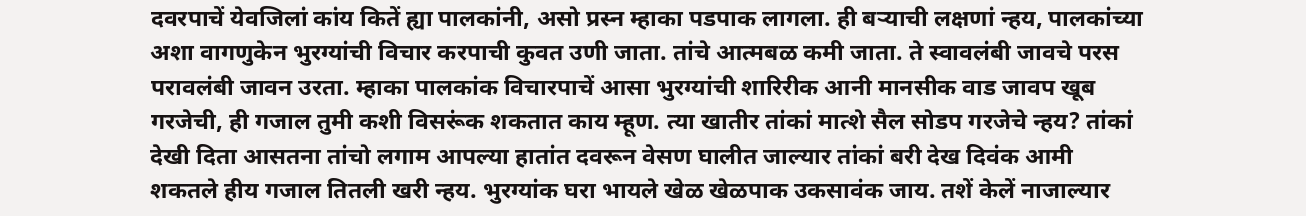दवरपाचें येवजिलां कांय कितें ह्या पालकांनी, असो प्रस्न म्हाका पडपाक लागला. ही बर्‍याची लक्षणां न्हय, पालकांच्या अशा वागणुकेन भुरग्यांची विचार करपाची कुवत उणी जाता. तांचे आत्मबळ कमी जाता. ते स्वावलंबी जावचे परस परावलंबी जावन उरता. म्हाका पालकांक विचारपाचें आसा भुरग्यांची शारिरीक आनी मानसीक वाड जावप खूब गरजेची, ही गजाल तुमी कशी विसरूंक शकतात काय म्हूण. त्या खातीर तांकां मात्शे सैल सोडप गरजेचे न्हय? तांकां देखी दिता आसतना तांचो लगाम आपल्या हातांत दवरून वेसण घालीत जाल्यार तांकां बरी देख दिवंक आमी शकतले हीय गजाल तितली खरी न्हय. भुरग्यांक घरा भायले खेळ खेळपाक उकसावंक जाय. तशें केलें नाजाल्यार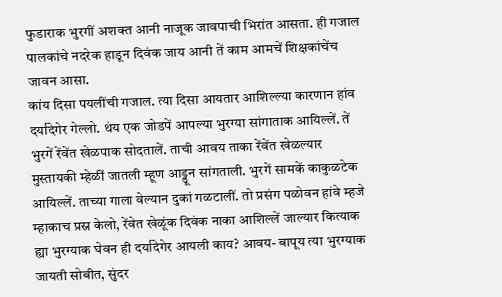फुडाराक भुरगीं अशक्त आनी नाजूक जावपाची भिरांत आसता. ही गजाल पालकांचे नदरेक हाडून दिवंक जाय आनी तें काम आमचें शिक्षकांचेंच जावन आसा.
कांय दिसा पयलींची गजाल. त्या दिसा आयतार आशिल्ल्या कारणान हांव दर्यादेगेर गेल्लो. थंय एक जोडपें आपल्या भुरग्या सांगाताक आयिल्लें. तें भुरगें रेंवेंत खेळपाक सोदतालें. ताची आवय ताका रेंवेंत खेळल्यार मुस्तायकी म्हेळीं जातली म्हूण आड्डून सांगताली. भुरगें सामकें काकुळटेक आयिल्लें. ताच्या गाला वेल्यान दुकां गळटालीं. तो प्रसंग पळोवन हांवे म्हजे म्हाकाच प्रस्न केलो, रेंवेत खेळूंक दिवंक नाका आशिल्लें जाल्यार कित्याक ह्या भुरग्याक घेवन ही दर्यादेगेर आयली काय? आवय- बापूय त्या भुरग्याक जायती सोबीत, सुंदर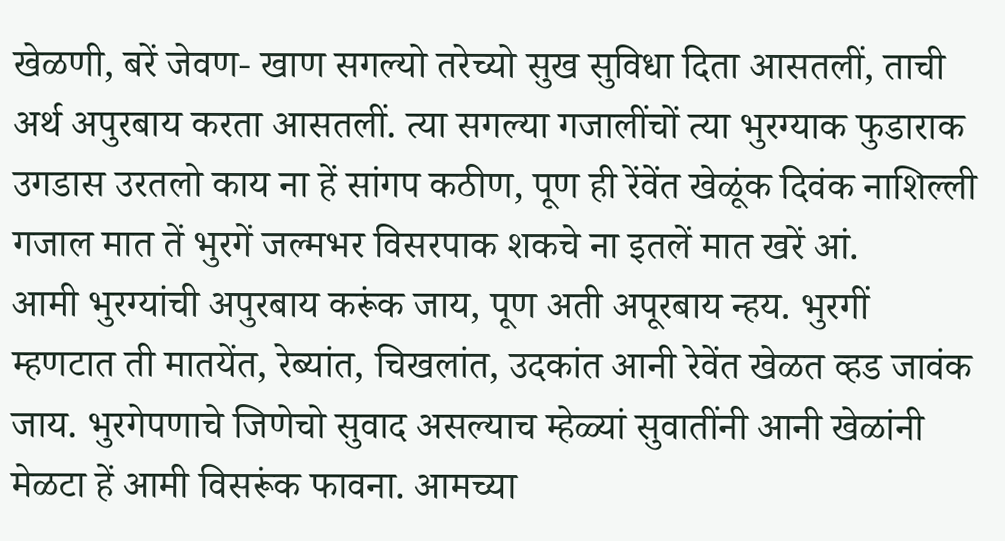खेळणी, बरें जेवण- खाण सगल्यो तरेच्यो सुख सुविधा दिता आसतलीं, ताची अर्थ अपुरबाय करता आसतलीं. त्या सगल्या गजालींचों त्या भुरग्याक फुडाराक उगडास उरतलो काय ना हें सांगप कठीण, पूण ही रेंवेंत खेळूंक दिवंक नाशिल्ली गजाल मात तें भुरगें जल्मभर विसरपाक शकचे ना इतलें मात खरें आं.
आमी भुरग्यांची अपुरबाय करूंक जाय, पूण अती अपूरबाय न्हय. भुरगीं म्हणटात ती मातयेंत, रेब्यांत, चिखलांत, उदकांत आनी रेवेंत खेळत व्हड जावंक जाय. भुरगेपणाचे जिणेचो सुवाद असल्याच म्हेळ्यां सुवातींनी आनी खेळांनी मेळटा हें आमी विसरूंक फावना. आमच्या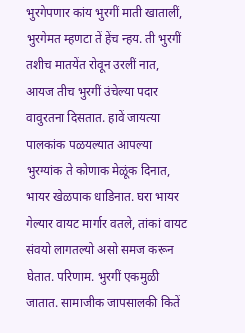भुरगेपणार कांय भुरगीं माती खातालीं, भुरगेमत म्हणटा तें हेंच न्हय. ती भुरगीं तशीच मातयेंत रोवून उरलीं नात, आयज तीच भुरगीं उंचेल्या पदार वावुरतना दिसतात. हावें जायत्या पालकांक पळयल्यात आपल्या भुरग्यांक ते कोणाक मेळूंक दिनात, भायर खेळपाक धाडिनात. घरा भायर गेल्यार वायट मार्गार वतले, तांकां वायट संवयो लागतल्यो असो समज करून घेतात. परिणाम. भुरगीं एकमुळी जातात. सामाजीक जापसालकी कितें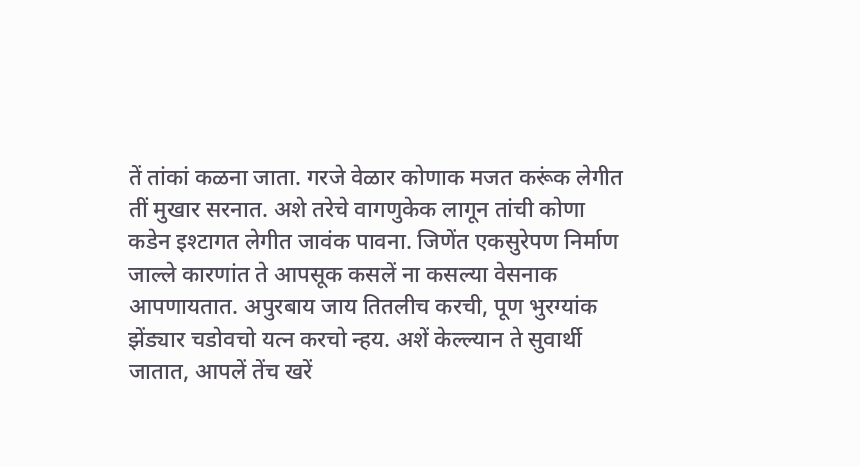तें तांकां कळना जाता. गरजे वेळार कोणाक मजत करूंक लेगीत तीं मुखार सरनात. अशे तरेचे वागणुकेक लागून तांची कोणा कडेन इश्टागत लेगीत जावंक पावना. जिणेंत एकसुरेपण निर्माण जाल्ले कारणांत ते आपसूक कसलें ना कसल्या वेसनाक आपणायतात. अपुरबाय जाय तितलीच करची, पूण भुरग्यांक झेंड्यार चडोवचो यत्न करचो न्हय. अशें केल्ल्यान ते सुवार्थी जातात, आपलें तेंच खरें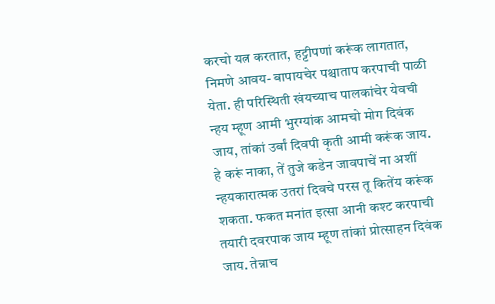करचो यत्न करतात, हट्टीपणां करूंक लागतात, निमणे आवय- बापायचेर पश्चाताप करपाची पाळी येता. ही परिस्थिती खंयच्याच पालकांचेर येवची न्हय म्हूण आमी भुरग्यांक आमचो मोग दिवंक जाय, तांकां उर्बां दिवपी कृती आमी करूंक जाय. हे करूं नाका, तें तुजे कडेन जावपाचें ना अशीं न्हयकारात्मक उतरां दिवचे परस तू कितेंय करूंक शकता. फकत मनांत इत्सा आनी कश्ट करपाची तयारी दवरपाक जाय म्हूण तांकां प्रोत्साहन दिवंक जाय. तेन्नाच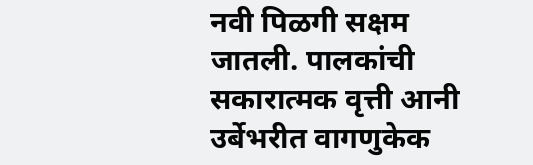नवी पिळगी सक्षम जातली. पालकांची सकारात्मक वृत्ती आनी उर्बेभरीत वागणुकेक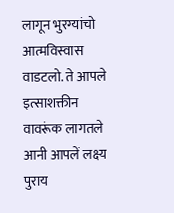लागून भुरग्यांचो आत्मविस्वास वाडटलो. ते आपले इत्साशक्तीन वावरूंक लागतले आनी आपलें लक्ष्य पुराय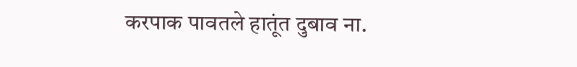करपाक पावतले हातूंत दुबाव ना.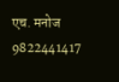एच. मनोज
9822441417